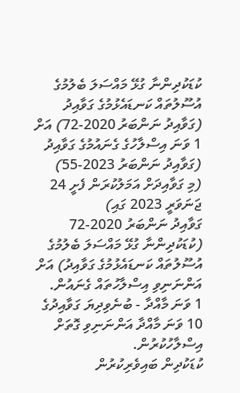ކުޑަކުދިންނާ ގުޅޭ މައްސަލަ ބެލުމުގެ އުސޫލުތައް ކަނޑައެޅުމުގެ ގަވާއިދު (ގަވާއިދު ނަންބަރު 2020-72) އަށް 1 ވަނަ އިސްލާހުގެ ގެނައުމުގެ ގަވާއިދު
(ގަވާއިދު ނަންބަރު 2023-55)
(މި ގަވާއިދަށް އަމަލުކުރަން ފެށީ 24 ޖަނަވަރީ 2023 ގައި)
ގަވާއިދު ނަންބަރު 2020-72 (ކުޑަކުދިންނާ ގުޅޭ މައްސަލަ ބެލުމުގެ އުސޫލުތައް ކަނޑައެޅުމުގެ ގަވާއިދު) އަށް އަންނަނިވި އިސްލާހުތައް ގެނައުން.
1 ވަނަ މާއްދާ - ބުނެވިދިޔަ ގަވާއިދުގެ 10 ވަނަ މާއްދާ އަންނަނިވި ގޮތަށް އިސްލާހުކުރުން.
ކުޑަކުދިން ބައިވެރިކުރުން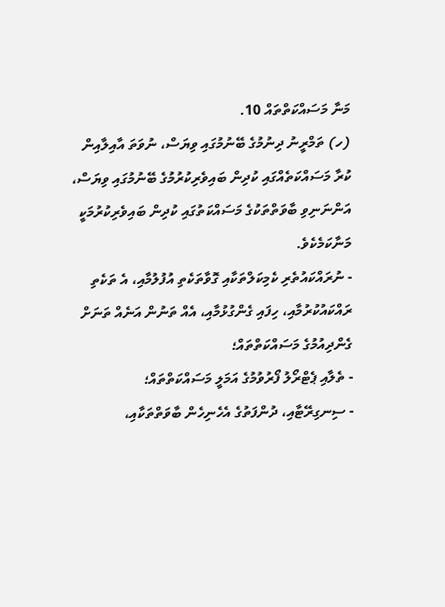މަނާ މަސައްކަތްތައް 10.
(ހ) ތަމްރީނު ދިނުމުގެ ބޭނުމުގައި ވިޔަސް، ނުވަތަ އާއިލާއިން ކުރާ މަސައްކަތެއްގައި ކުދިން ބައިވެރިކުރުމުގެ ބޭނުމުގައި ވިޔަސް، އަންނަނިވި ބާވަތްތަކުގެ މަސައްކަތުގައި ކުދިން ބައިވެރިކުރުމަކީ މަނާކަމެކެވެ.
- ނުރައްކައުތެރި ކެމިކަލްތަކާއި ގޮވާތަކެތި އުފުލުމާއި، އެ ތަކެތި ރައްކައުކުރުމާއި، ހިފައި ގެންގުޅުމާއި، އެއް ތަނުން އަނެއް ތަނަށް ގެންދިއުމުގެ މަސައްކަތްތައް؛
- ތެލާއި ޕެޓްރޯލު ފޯރުވުމުގެ އަމަލީ މަސައްކަތްތައް؛
- ސިނގިރޭޓާއި، ދުންފަތުގެ އެހެނިހެން ބާވަތްތަކާއި،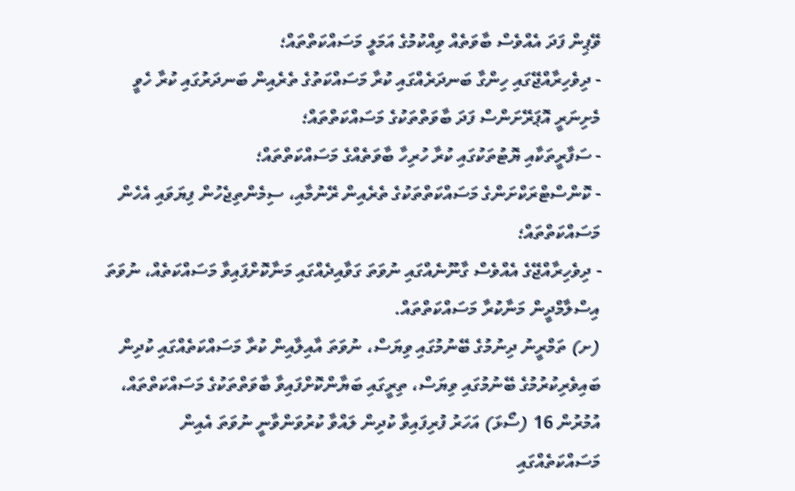ވޭޕިން ފަދަ އެއްވެސް ބާވަތެއް ވިއްކުމުގެ އަމަލީ މަސައްކަތްތައް؛
- ދިވެހިރާއްޖޭގައި ހިންގާ ބަނދަރެއްގައި ކުރާ މަސައްކަތުގެ ތެރެއިން ބަނދަރުގައި ކުރާ ހެވީ މެށިނަރީ އޮޕަރޭށަންސް ފަދަ ބާވަތްތަކުގެ މަސައްކަތްތައް؛
- ސަފާރީތަކާއި ޔޮޓުތަކުގައި ކުރާ ހުރިހާ ބާވަތެއްގެ މަސައްކަތްތައް؛
- ކޮންސްޓްރަކްށަންގެ މަސައްކަތްތަކުގެ ތެރެއިން ރޭނުމާއި، ސިމެންތިޖެހުން ފިޔަވައި އެހެން މަސައްކަތްތައް؛
- ދިވެހިރާއްޖޭގެ އެއްވެސް ގާނޫނެއްގައި ނުވަތަ ގަވާއިދެއްގައި މަނާކޮށްފައިވާ މަސައްކަތެއް، ނުވަތަ އިސްލާމްދީން މަނާކުރާ މަސައްކަތްތައް.
(ށ) ތަމްރީނު ދިނުމުގެ ބޭނުމުގައި ވިޔަސް، ނުވަތަ އާއިލާއިން ކުރާ މަސައްކަތެއްގައި ކުދިން ބައިވެރިކުރުމުގެ ބޭނުމުގައި ވިޔަސް، ތިރީގައި ބަޔާންކޮށްފައިވާ ބާވަތްތަކުގެ މަސައްކަތްތައް، އުމުރުން 16 (ސޯޅަ) އަހަރު ފުރިފައިވާ ކުދިން ލައްވާ ކުރުވަންވާނީ ނުވަތަ އެއިން މަސައްކަތެއްގައި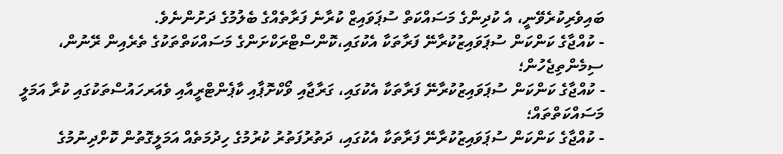ބައިވެރިކުރެވޭނީ، އެ ކުދިންގެ މަސައްކަތް ސުޕަވައިޒް ކުރާނެ ފަރާތެއްގެ ބެލުމުގެ ދަށުންނެވެ.
- ކުއްޖާގެ ކަންކަން ސުޕަވައިޒުކުރާނޭ ފަރާތަކާ އެކުގައި،ކޮންސްޓްރަކްށަންގެ މަސައްކަތްތަކުގެ ތެރެއިން ރޭނުން، ސިމެންތިޖެހުން؛
- ކުއްޖާގެ ކަންކަން ސުޕަވައިޒުކުރާނޭ ފަރާތަކާ އެކުގައި، ގަރާޖާއި ވޯކްށޮޕާއި ކާޕެންޓްރީއާއި ވެއަރހައުސްތަކުގައި ކުރާ އަމަލީ މަސައްކަތްތައް؛
- ކުއްޖާގެ ކަންކަން ސުޕަވައިޒުކުރާނޭ ފަރާތަކާ އެކުގައި، ދަތުރުފަތުރު ކުރުމުގެ ހިދުމަތެއް އަމަލީގޮތުން ކޮށްދިނުމުގެ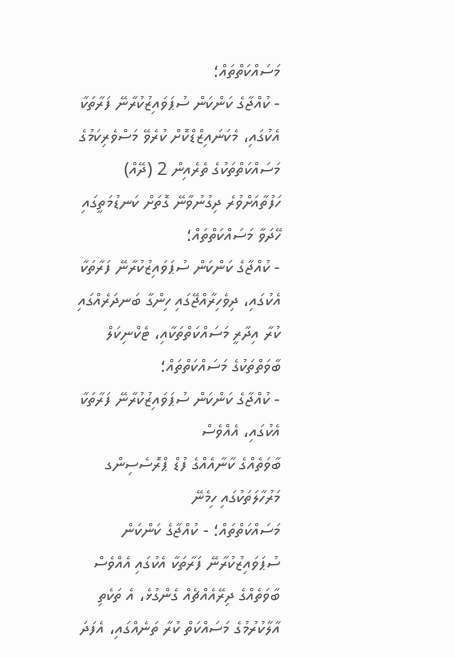މަސައްކަތްތައް؛
- ކުއްޖާގެ ކަންކަން ސުޕަވައިޒުކުރާނޭ ފަރާތަކާ އެކުގައި، މެކަނައިޒްޑްކޮށް ކުރެވޭ މަސްވެރިކަމުގެ މަސައްކަތްތަކުގެ ތެރެއިން 2 (ދޭއް) ހަފުތާއަށްވުރެ ދިގުނުވާނޭ ގޮތަށް ކަނޑުމަތީގައި ހޭދަވާ މަސައްކަތްތައް؛
- ކުއްޖާގެ ކަންކަން ސުޕަވައިޒުކުރާނޭ ފަރާތަކާ އެކުގައި، ދިވެހިރާއްޖޭގައި ހިންގާ ބަނދަރެއްގައި ކުރާ އިދާރީ މަސައްކަތްތަކާއި، ޓެކްނިކަލް ބާވަތްތަކުގެ މަސައްކަތްތައް؛
- ކުއްޖާގެ ކަންކަން ސުޕަވައިޒުކުރާނޭ ފަރާތަކާ އެކުގައި، އެއްވެސް
ބާވަތެއްގެ ކާނާއެއްގެ ފުޑް ޕްރޮސެސިންގ މަރުހާލަތަކުގައި ހިމެނޭ
މަސައްކަތްތައް؛ - ކުއްޖާގެ ކަންކަން ސުޕަވައިޒުކުރާނޭ ފަރާތަކާ އެކުގައި އެއްވެސް ބާވަތެއްގެ ދިރޭއެއްޗެއް ގެންގުޅެ، އެ ތަކެތި އާލާކުރުމުގެ މަސައްކަތް ކުރާ ތަނެއްގައި، އެފަދަ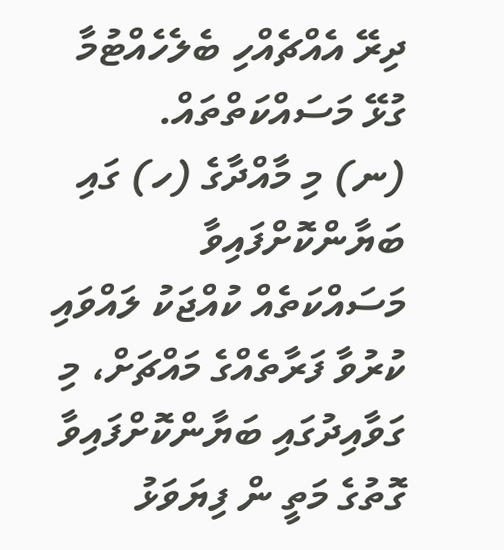ދިރޭ އެއްޗެއްހި ބެލެހެއްޓުމާ ގުޅޭ މަސައްކަތްތައް.
(ނ) މި މާއްދާގެ (ހ) ގައި ބަޔާންކޮށްފައިވާ މަސައްކަތެއް ކުއްޖަކު ލައްވައި ކުރުވާ ފަރާތެއްގެ މައްޗަށް، މި ގަވާއިދުގައި ބަޔާންކޮށްފައިވާ ގޮތުގެ މަތީ ން ފިޔަވަޅު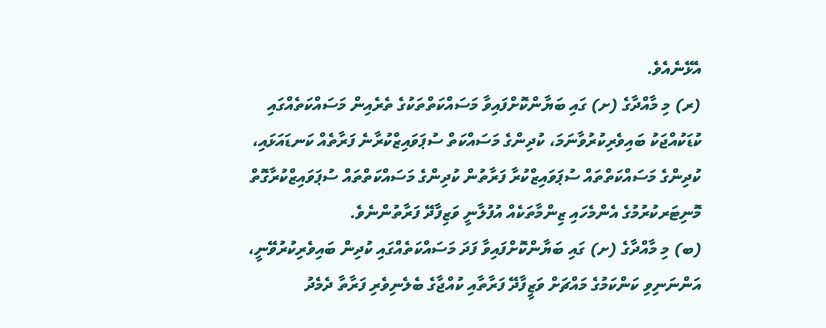އެޅޭނެއެވެ.
(ރ) މި މާއްދާގެ (ށ) ގައި ބަޔާންކޮށްފައިވާ މަސައްކަތްތަކުގެ ތެރެއިން މަސައްކަތެއްގައި ކުޑަކުއްޖަކު ބައިވެރިކުރުވާނަމަ، ކުދިންގެ މަސައްކަތް ސުޕަވައިޒްކުރާނެ ފަރާތެއް ކަނޑައަޅައި، ކުދިންގެ މަސައްކަތްތައް ސުޕަވައިޒްކުރާ ފަރާތުން ކުދިންގެ މަސައްކަތްތައް ސުޕަވައިޒްކުރާގޮތް މޮނިޓަރކުރުމުގެ އެންމެހައި ޒިންމާތަކެއް އުފުލާނީ ވަޒިފާދޭ ފަރާތުންނެވެ.
(ބ) މި މާއްދާގެ (ށ) ގައި ބަޔާންކޮށްފައިވާ ފަދަ މަސައްކަތެއްގައި ކުދިން ބައިވެރިކުރުވޭނީ، އަންނަނިވި ކަންކަމުގެ މައްޗަށް ވަޒީފާދޭ ފަރާތާއި ކުއްޖާގެ ބެލެނިވެރި ފަރާތާ ދެމެދު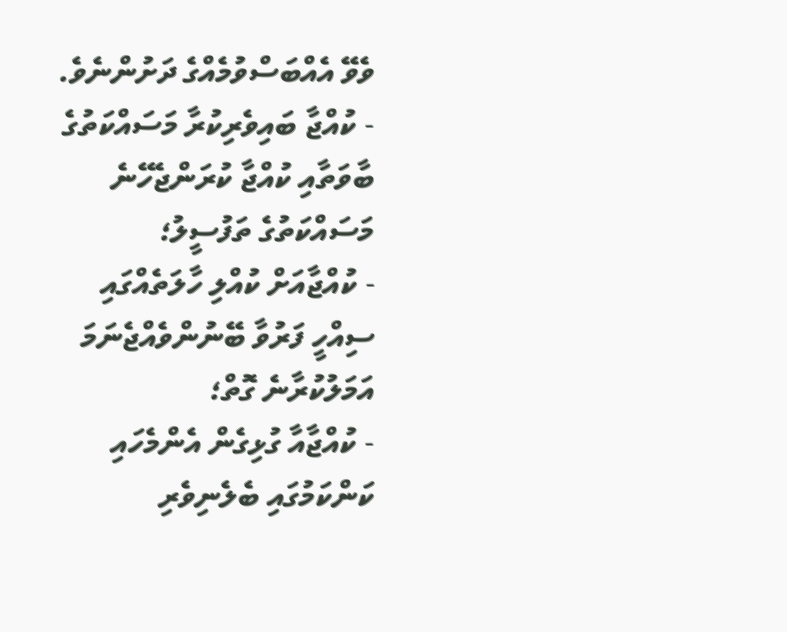ވެވޭ އެއްބަސްވުމެއްގެ ދަށުންނެވެ.
- ކުއްޖާ ބައިވެރިކުރާ މަސައްކަތުގެ ބާވަތާއި ކުއްޖާ ކުރަންޖެހޭނެ މަސައްކަތުގެ ތަފުސީލު؛
- ކުއްޖާއަށް ކުއްލި ހާލަތެއްގައި ސިއްހީ ފަރުވާ ބޭނުންވެއްޖެނަމަ އަމަލުކުރާނެ ގޮތް؛
- ކުއްޖާއާ ގުޅިގެން އެންމެހައި ކަންކަމުގައި ބެލެނިވެރި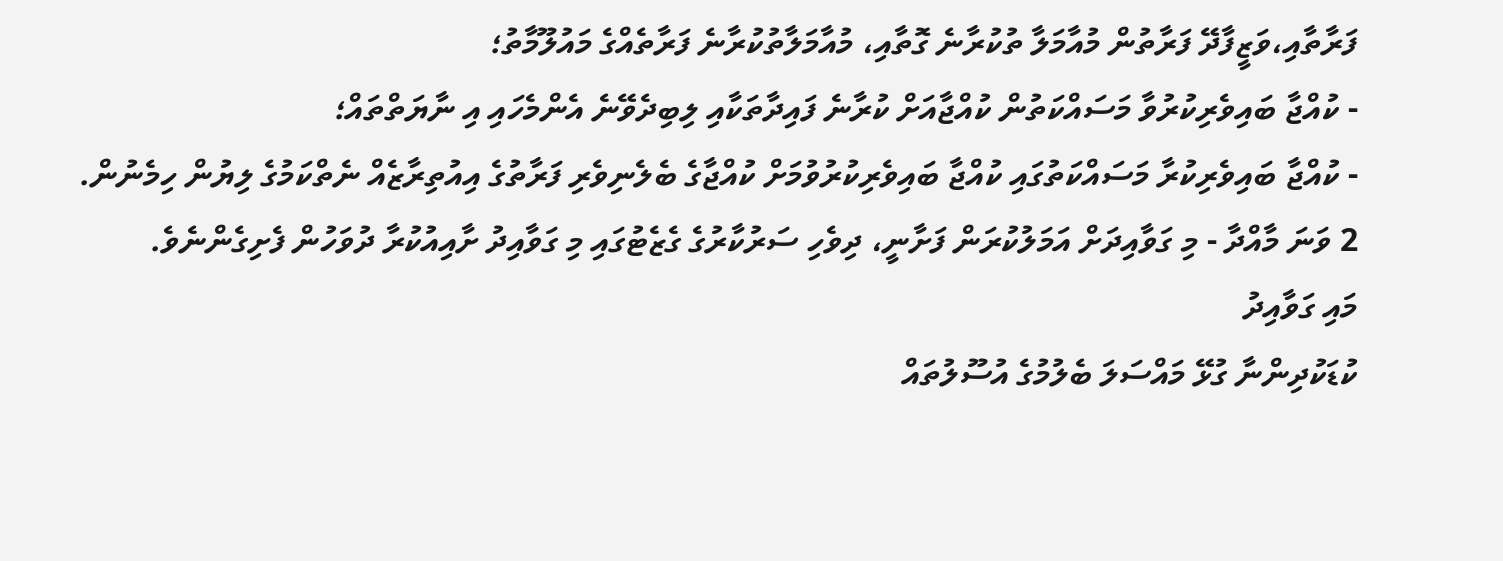ފަރާތާއި،ވަޒީފާދޭ ފަރާތުން މުއާމަލާ ތުކުރާނެ ގޮތާއި، މުއާމަލާތުކުރާނެ ފަރާތެއްގެ މައުލޫމާތު؛
- ކުއްޖާ ބައިވެރިކުރުވާ މަސައްކަތުން ކުއްޖާއަށް ކުރާނެ ފައިދާތަކާއި ލިބިދެވޭނެ އެންމެހައި އި ނާޔަތްތައް؛
- ކުއްޖާ ބައިވެރިކުރާ މަސައްކަތުގައި ކުއްޖާ ބައިވެރިކުރުވުމަށް ކުއްޖާގެ ބެލެނިވެރި ފަރާތުގެ އިއުތިރާޒެއް ނެތްކަމުގެ ލިޔުން ހިމެނުން.
2 ވަނަ މާއްދާ - މި ގަވާއިދަށް އަމަލުކުރަން ފަށާނީ، ދިވެހި ސަރުކާރުގެ ގެޒެޓުގައި މި ގަވާއިދު ށާއިއުކުރާ ދުވަހުން ފެށިގެންނެވެ.
މައި ގަވާއިދު
ކުޑަކުދިންނާ ގުޅޭ މައްސަލަ ބެލުމުގެ އުސޫލުތައް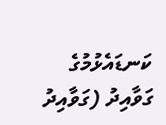ކަނޑައެޅުމުގެ ގަވާއިދު (ގަވާއިދު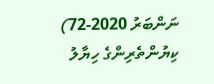ނަންބަރު 2020-72)
ކިޔުންތެރިންގެ ހިޔާލު